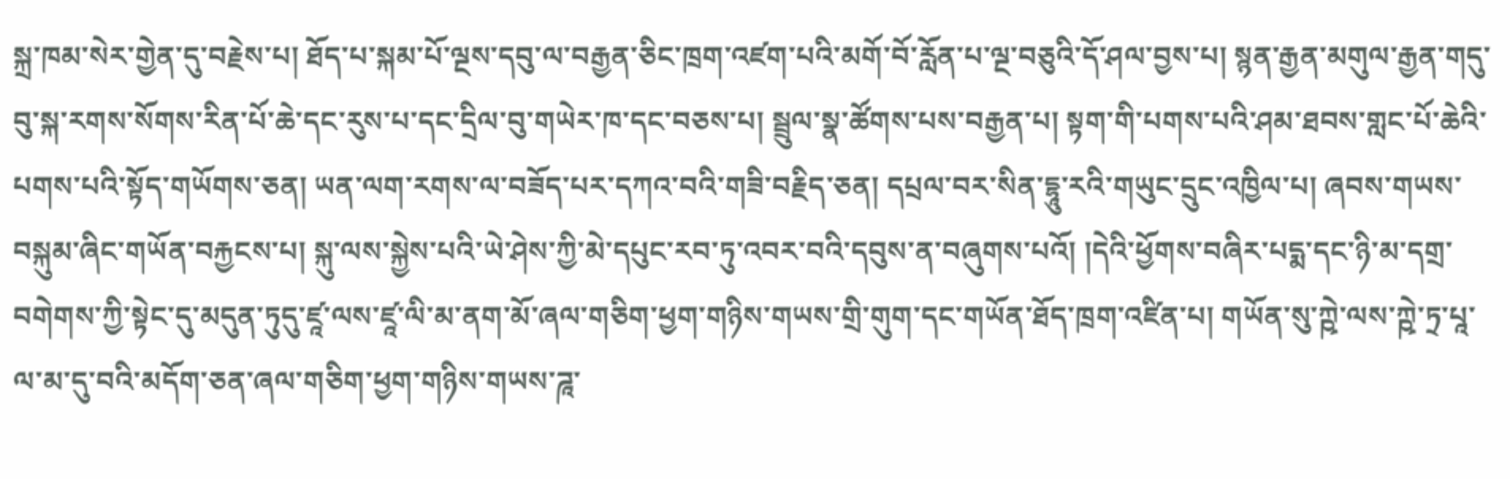སྐྲ་ཁམ་སེར་གྱེན་དུ་བརྗེས་པ། ཐོད་པ་སྐམ་པོ་ལྔས་དབུ་ལ་བརྒྱན་ཅིང་ཁྲག་འཛག་པའི་མགོ་བོ་རློན་པ་ལྔ་བཅུའི་དོ་ཤལ་བྱས་པ། སྙན་རྒྱན་མགུལ་རྒྱན་གདུ་བུ་སྐ་རགས་སོགས་རིན་པོ་ཆེ་དང་རུས་པ་དང་དྲིལ་བུ་གཡེར་ཁ་དང་བཅས་པ། སྦྲུལ་སྣ་ཚོགས་པས་བརྒྱན་པ། སྟག་གི་པགས་པའི་ཤམ་ཐབས་གླང་པོ་ཆེའི་པགས་པའི་སྟོད་གཡོགས་ཅན། ཡན་ལག་རགས་ལ་བཟོད་པར་དཀའ་བའི་གཟི་བརྗིད་ཅན། དཔྲལ་བར་སིན་དྷཱུ་རའི་གཡུང་དྲུང་འཁྱིལ་པ། ཞབས་གཡས་བསྐུམ་ཞིང་གཡོན་བརྐྱངས་པ། སྐུ་ལས་སྐྱེས་པའི་ཡེ་ཤེས་ཀྱི་མེ་དཔུང་རབ་ཏུ་འབར་བའི་དབུས་ན་བཞུགས་པའོ། །དེའི་ཕྱོགས་བཞིར་པདྨ་དང་ཉི་མ་དགྲ་བགེགས་ཀྱི་སྟེང་དུ་མདུན་ཏུདུ་ཛཱ་ལས་ཛཱ་ལི་མ་ནག་མོ་ཞལ་གཅིག་ཕྱག་གཉིས་གཡས་གྲི་གུག་དང་གཡོན་ཐོད་ཁྲག་འཛིན་པ། གཡོན་སུ་ཀྵེ་ལས་ཀྵེ་ཏྲ་པཱ་ལ་མ་དུ་བའི་མདོག་ཅན་ཞལ་གཅིག་ཕྱག་གཉིས་གཡས་ཌཱ་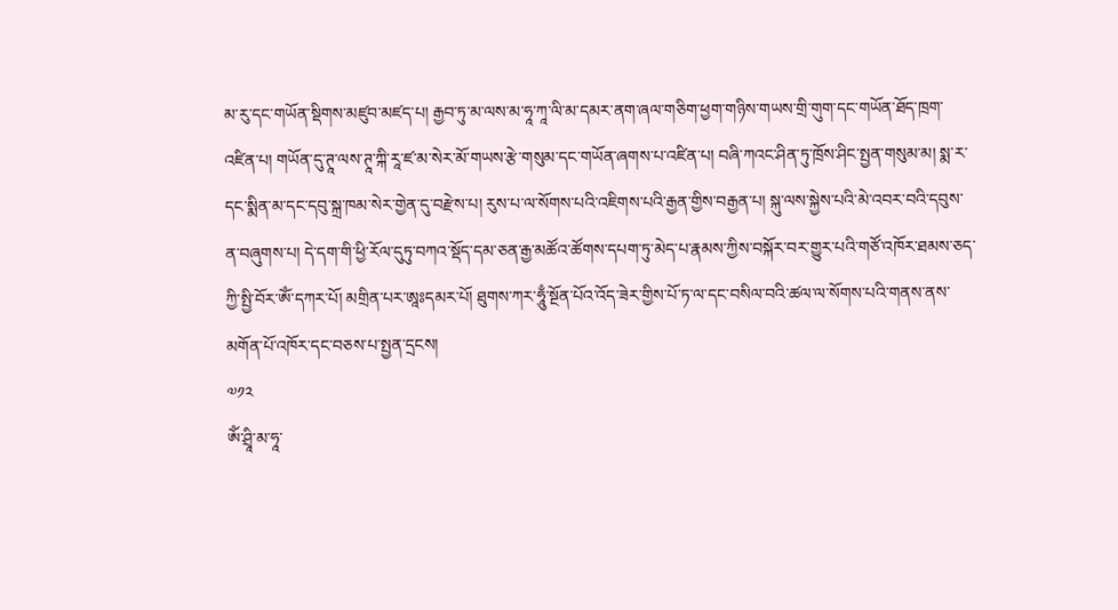མ་རུ་དང་གཡོན་སྡིགས་མཛུབ་མཛད་པ། རྒྱབ་ཏུ་མ་ལས་མ་ཧཱ་ཀཱ་ལི་མ་དམར་ནག་ཞལ་གཅིག་ཕྱག་གཉིས་གཡས་གྲི་གུག་དང་གཡོན་ཐོད་ཁྲག་འཛིན་པ། གཡོན་དུ་ཊཱ་ལས་ཊཱ་ཀྐི་རཱ་ཛ་མ་སེར་མོ་གཡས་རྩེ་གསུམ་དང་གཡོན་ཞགས་པ་འཛིན་པ། བཞི་ཀའང་ཤིན་ཏུ་ཁྲོས་ཤིང་སྤྱན་གསུམ་མ། སྨ་ར་དང་སྨིན་མ་དང་དབུ་སྐྲ་ཁམ་སེར་གྱེན་དུ་བརྫེས་པ། རུས་པ་ལ་སོགས་པའི་འཇིགས་པའི་རྒྱན་གྱིས་བརྒྱན་པ། སྐུ་ལས་སྐྱེས་པའི་མེ་འབར་བའི་དབུས་ན་བཞུགས་པ། དེ་དག་གི་ཕྱི་རོལ་དུཏུ་བཀའ་སྡོད་དམ་ཅན་རྒྱ་མཚོའ་ཚོགས་དཔག་ཏུ་མེད་པ་རྣམས་ཀྱིས་བསྐོར་བར་གྱུར་པའི་གཙོ་འཁོར་ཐམས་ཅད་ཀྱི་སྤྱི་བོར་ༀ་དཀར་པོ། མགྲིན་པར་ཨཱཿདམར་པོ། ཐུགས་ཀར་ཧཱུྃ་སྔོན་པོའ་འོད་ཟེར་གྱིས་པོ་ཏ་ལ་དང་བསིལ་བའི་ཚལ་ལ་སོགས་པའི་གནས་ནས་མགོན་པོ་འཁོར་དང་བཅས་པ་སྤྱན་དྲངས།
༧༡༢
ༀ་ཤྲཱི་མ་ཧཱ་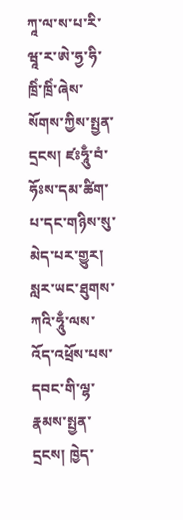ཀཱ་ལ་ས་པ་རི་ཝཱ་ར་ཨེ་ཧྱ་ཧི་ཁྲིཾ་ཁྲིཾ་ཞེས་སོགས་ཀྱིས་སྤྱན་དྲངས། ཛཿཧཱུྃ་བཾ་ཧོཿས་དམ་ཚིག་པ་དང་གཉིས་སུ་མེད་པར་གྱུར། སླར་ཡང་ཐུགས་ཀའི་ཧཱུྃ་ལས་འོད་འཕྲོས་པས་དབང་གི་ལྷ་རྣམས་སྤྱན་དྲངས། ཁྱེད་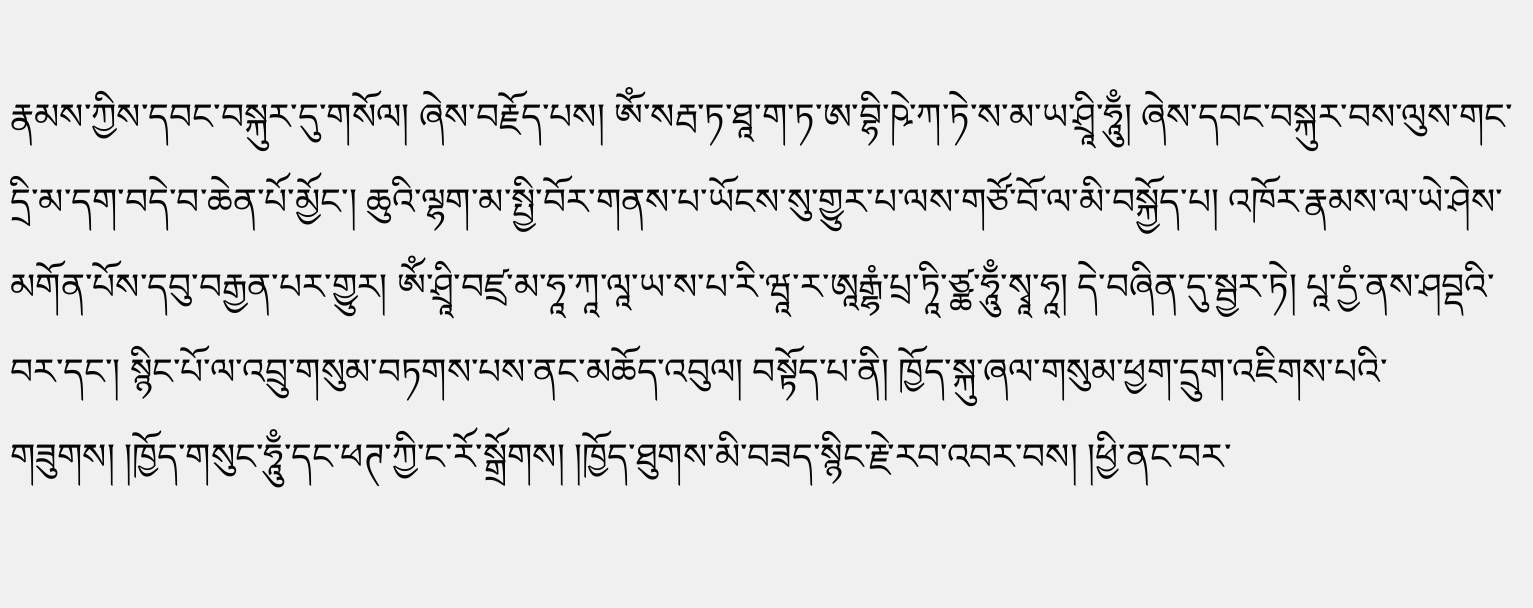རྣམས་ཀྱིས་དབང་བསྐུར་དུ་གསོལ། ཞེས་བརྗོད་པས། ༀ་སརྦ་ཏ་ཐཱ་ག་ཏ་ཨ་བྷི་ཥེ་ཀ་ཏེ་ས་མ་ཡ་ཤྲཱི་ཧཱུྃ། ཞེས་དབང་བསྐུར་བས་ལུས་གང་དྲི་མ་དག་བདེ་བ་ཆེན་པོ་མྱོང་། ཆུའི་ལྷག་མ་སྤྱི་བོར་གནས་པ་ཡོངས་སུ་གྱུར་པ་ལས་གཙོ་བོ་ལ་མི་བསྐྱོད་པ། འཁོར་རྣམས་ལ་ཡེ་ཤེས་མགོན་པོས་དབུ་བརྒྱན་པར་གྱུར། ༀ་ཤྲཱི་བཛྲ་མ་ཧཱ་ཀཱ་ལཱ་ཡ་ས་པ་རི་ཝཱ་ར་ཨཱརྒྷཾ་པྲ་ཏཱི་ཙྪ་ཧཱུྃ་སྭཱ་ཧཱ། དེ་བཞིན་དུ་སྦྱར་ཏེ། པཱ་དྱཾ་ནས་ཤབྡའི་བར་དང་། སྙིང་པོ་ལ་འབྲུ་གསུམ་བཏགས་པས་ནང་མཆོད་འབུལ། བསྟོད་པ་ནི། ཁྱོད་སྐུ་ཞལ་གསུམ་ཕྱག་དྲུག་འཇིགས་པའི་གཟུགས། །ཁྱོད་གསུང་ཧཱུྃ་དང་ཕཊ་ཀྱི་ང་རོ་སྒྲོགས། །ཁྱོད་ཐུགས་མི་བཟད་སྙིང་རྗེ་རབ་འབར་བས། །ཕྱི་ནང་བར་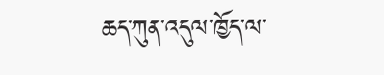ཆད་ཀུན་འདུལ་ཁྱོད་ལ་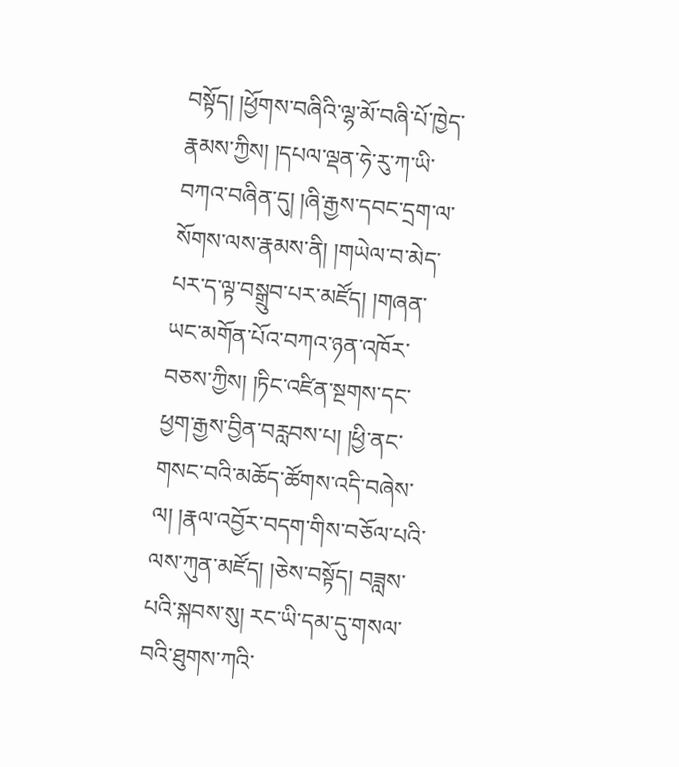བསྟོད། །ཕྱོགས་བཞིའི་ལྷ་མོ་བཞི་པོ་ཁྱེད་རྣམས་ཀྱིས། །དཔལ་ལྡན་ཧེ་རུ་ཀ་ཡི་བཀའ་བཞིན་དུ། །ཞི་རྒྱས་དབང་དྲག་ལ་སོགས་ལས་རྣམས་ནི། །གཡེལ་བ་མེད་པར་ད་ལྟ་བསྒྲུབ་པར་མཛོད། །གཞན་ཡང་མགོན་པོའ་བཀའ་ཉན་འཁོར་བཅས་ཀྱིས། །ཏིང་འཛིན་སྔགས་དང་ཕྱག་རྒྱས་བྱིན་བརླབས་པ། །ཕྱི་ནང་གསང་བའི་མཆོད་ཚོགས་འདི་བཞེས་ལ། །རྣལ་འབྱོར་བདག་གིས་བཅོལ་པའི་ལས་ཀུན་མཛོད། །ཅེས་བསྟོད། བཟླས་པའི་སྐབས་སུ། རང་ཡི་དམ་དུ་གསལ་བའི་ཐུགས་ཀའི་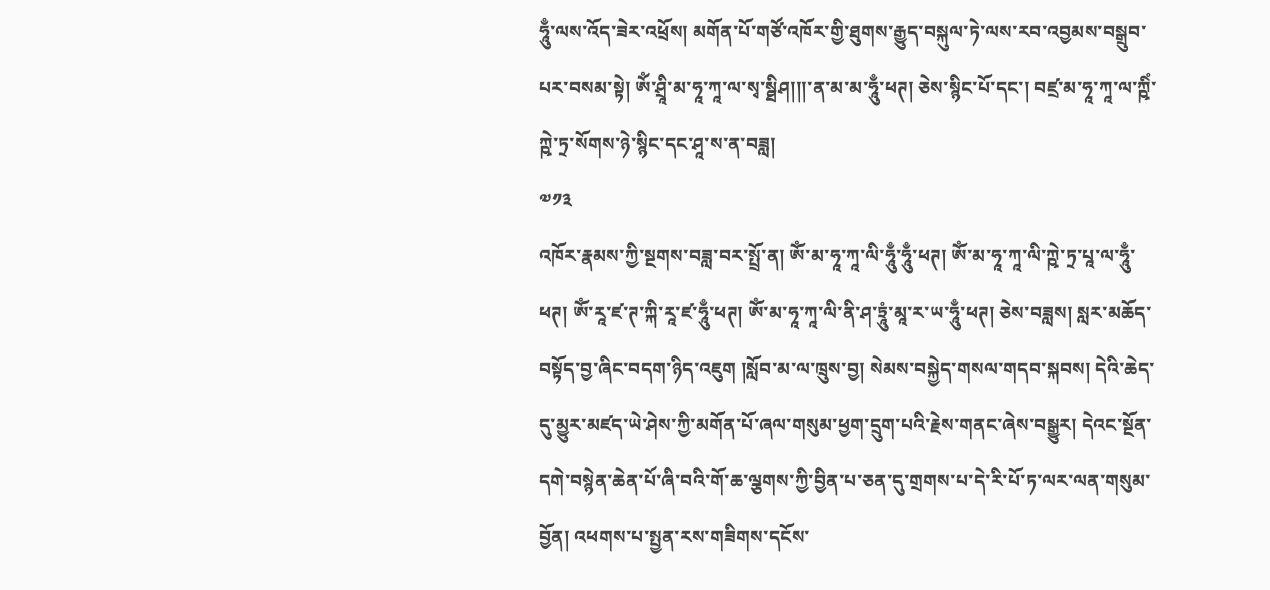ཧཱུྃ་ལས་འོད་ཟེར་འཕྲོས། མགོན་པོ་གཙོ་འཁོར་གྱི་ཐུགས་རྒྱུད་བསྐུལ་ཏེ་ལས་རབ་འབྱམས་བསྒྲུབ་པར་བསམ་སྟེ། ༀ་ཤྲཱི་མ་ཧཱ་ཀཱ་ལ་སྭ་སྠིཤ།།།་ན་མ་མ་ཧཱུྃ་ཕཊ། ཅེས་སྙིང་པོ་དང་། བཛྲ་མ་ཧཱ་ཀཱ་ལ་ཀྵིཾ་ཀྵེ་ཏྲ་སོགས་ཉེ་སྙིང་དང་ཤཱ་ས་ན་བཟླ།
༧༡༣
འཁོར་རྣམས་ཀྱི་སྔགས་བཟླ་བར་སྤྲོ་ན། ༀ་མ་ཧཱ་ཀཱ་ལི་ཧཱུྃ་ཧཱུྃ་ཕཊ། ༀ་མ་ཧཱ་ཀཱ་ལི་ཀྵེ་ཏྲ་པཱ་ལ་ཧཱུྃ་ཕཊ། ༀ་རཱ་ཛ་ཊ་ཀྐི་རཱ་ཛ་ཧཱུྃ་ཕཊ། ༀ་མ་ཧཱ་ཀཱ་ལི་ནི་ཤ་ཏྲཱུཾ་མཱ་ར་ཡ་ཧཱུྃ་ཕཊ། ཅེས་བཟླས། སླར་མཆོད་བསྟོད་བྱ་ཞིང་བདག་ཉིད་འཇུག །སློབ་མ་ལ་ཁྲུས་བྱ། སེམས་བསྐྱེད་གསལ་གདབ་སྐབས། དེའི་ཆེད་དུ་མྱུར་མཛད་ཡེ་ཤེས་ཀྱི་མགོན་པོ་ཞལ་གསུམ་ཕྱག་དྲུག་པའི་རྗེས་གནང་ཞེས་བསྒྱུར། དེའང་སྔོན་དགེ་བསྙེན་ཆེན་པོ་ཞི་བའི་གོ་ཆ་ལྕགས་ཀྱི་བྱིན་པ་ཅན་དུ་གྲགས་པ་དེ་རི་པོ་ཏ་ལར་ལན་གསུམ་བྱོན། འཕགས་པ་སྤྱན་རས་གཟིགས་དངོས་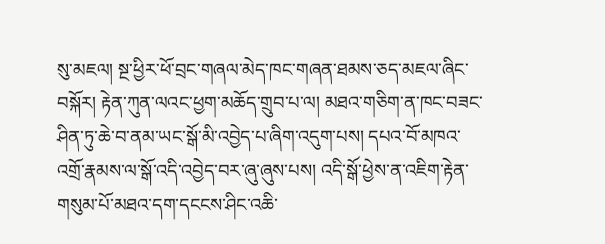སུ་མཇལ། སྔ་ཕྱིར་ཕོ་བྲང་གཞལ་མེད་ཁང་གཞན་ཐམས་ཅད་མཇལ་ཞིང་བསྐོར། རྟེན་ཀུན་ལའང་ཕྱག་མཆོད་གྲུབ་པ་ལ། མཐའ་གཅིག་ན་ཁང་བཟང་ཤིན་ཏུ་ཆེ་བ་ནམ་ཡང་སྒོ་མི་འབྱེད་པ་ཞིག་འདུག་པས། དཔའ་བོ་མཁའ་འགྲོ་རྣམས་ལ་སྒོ་འདི་འབྱེད་བར་ཞུ་ཞུས་པས། འདི་སྒོ་ཕྱེས་ན་འཇིག་རྟེན་གསུམ་པོ་མཐའ་དག་དངངས་ཤིང་འཆི་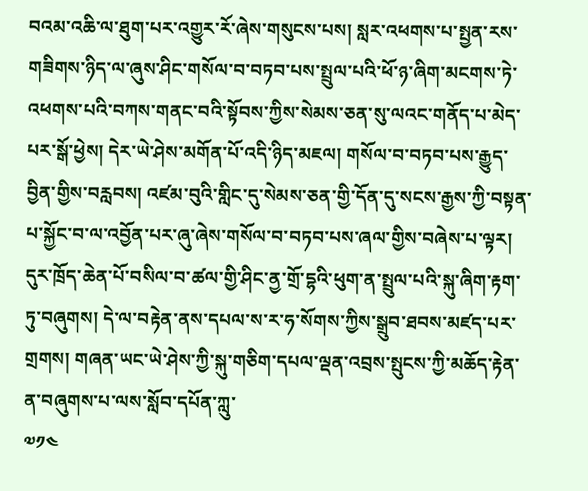བའམ་འཆི་ལ་ཐུག་པར་འགྱུར་རོ་ཞེས་གསུངས་པས། སླར་འཕགས་པ་སྤྱན་རས་གཟིགས་ཉིད་ལ་ཞུས་ཤིང་གསོལ་བ་བཏབ་པས་སྤྲུལ་པའི་ཕོ་ཉ་ཞིག་མངགས་ཏེ་འཕགས་པའི་བཀས་གནང་བའི་སྟོབས་ཀྱིས་སེམས་ཅན་སུ་ལའང་གནོད་པ་མེད་པར་སྒོ་ཕྱེས། དེར་ཡེ་ཤེས་མགོན་པོ་འདི་ཉིད་མཇལ། གསོལ་བ་བཏབ་པས་རྒྱུད་བྱིན་གྱིས་བརླབས། འཛམ་བུའི་གླིང་དུ་སེམས་ཅན་གྱི་དོན་དུ་སངས་རྒྱས་ཀྱི་བསྟན་པ་སྐྱོང་བ་ལ་འབྱོན་པར་ཞུ་ཞེས་གསོལ་བ་བཏབ་པས་ཞལ་གྱིས་བཞེས་པ་ལྟར། དུར་ཁྲོད་ཆེན་པོ་བསིལ་བ་ཚལ་གྱི་ཤིང་ནྱ་གྲོ་དྷའི་ཕུག་ན་སྤྲུལ་པའི་སྐུ་ཞིག་རྟག་ཏུ་བཞུགས། དེ་ལ་བརྟེན་ནས་དཔལ་ས་ར་ཧ་སོགས་ཀྱིས་སྒྲུབ་ཐབས་མཛད་པར་གྲགས། གཞན་ཡང་ཡེ་ཤེས་ཀྱི་སྐུ་གཅིག་དཔལ་ལྡན་འབྲས་སྤུངས་ཀྱི་མཆོད་རྟེན་ན་བཞུགས་པ་ལས་སློབ་དཔོན་ཀླུ་
༧༡༤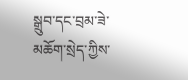སྒྲུབ་དང་བྲམ་ཟེ་མཆོག་སྲེད་ཀྱིས་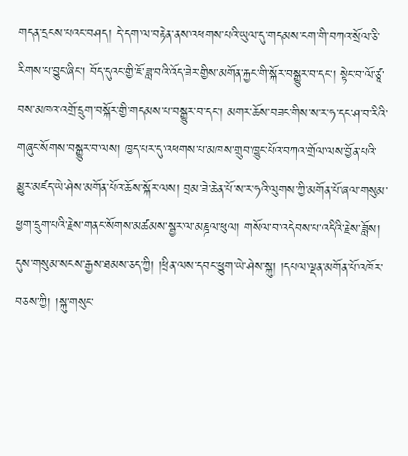གདན་དྲངས་པའང་བཤད། དེ་དག་ལ་བརྟེན་ནས་འཕགས་པའི་ཡུལ་དུ་གདམས་ངག་གི་བཀའ་སྲོལ་ཅི་རིགས་པ་བྱུང་ཞིང་། བོད་དུའང་གྱི་ཇོ་ཟླ་བའི་འོད་ཟེར་གྱིས་མགོན་རྐྱང་གི་སྐོར་བསྒྱུར་བ་དང་། སྟེང་བ་ལོ་ཙཱ་བས་མཁའ་འགྲོ་དྲུག་བསྐོར་གྱི་གདམས་པ་བསྒྱུར་བ་དང་། མགར་ཆོས་བཟང་གིས་ས་ར་ཧ་དང་ཤ་བ་རིའི་གཞུང་སོགས་བསྒྱུར་བ་ལས། ཁྱད་པར་དུ་འཕགས་པ་མཁས་གྲུབ་ཁྱུང་པོའ་བཀའ་གྲོལ་ལས་བྱོན་པའི་མྱུར་མཛད་ཡེ་ཤེས་མགོན་པོའ་ཆོས་སྐོར་ལས། བྲམ་ཟེ་ཆེན་པོ་ས་ར་ཧའི་ལུགས་ཀྱི་མགོན་པོ་ཞལ་གསུམ་ཕྱག་དྲུག་པའི་རྗེས་གནང་སོགས་མཚམས་སྦྱར་ལ་མཎྜལ་ཕུལ། གསོལ་བ་འདེབས་པ་འདིའི་རྗེས་ཟློས། དུས་གསུམ་སངས་རྒྱས་ཐམས་ཅད་ཀྱི། །ཕྲིན་ལས་དབང་ཕྱུག་ཡེ་ཤེས་སྐུ། །དཔལ་ལྡན་མགོན་པོ་འཁོར་བཅས་ཀྱི། །སྐུ་གསུང་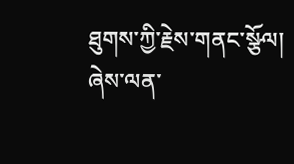ཐུགས་ཀྱི་རྗེས་གནང་སྩོལ། ཞེས་ལན་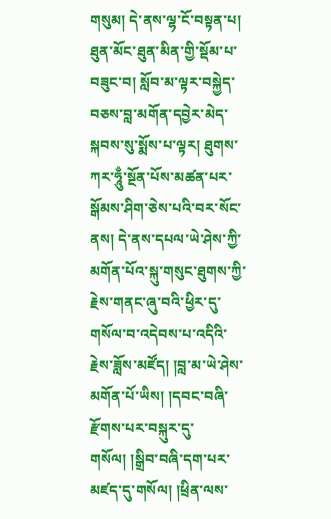གསུམ། དེ་ནས་ལྷ་ངོ་བསྟན་པ། ཐུན་མོང་ཐུན་མིན་གྱི་སྡོམ་པ་བཟུང་བ། སློབ་མ་ལྟར་བསྐྱེད་བཅས་བླ་མགོན་དབྱེར་མེད་སྐབས་སུ་སྨོས་པ་ལྟར། ཐུགས་ཀར་ཧཱུྃ་སྔོན་པོས་མཚན་པར་སྒོམས་ཤིག་ཅེས་པའི་བར་སོང་ནས། དེ་ནས་དཔལ་ཡེ་ཤེས་ཀྱི་མགོན་པོའ་སྐུ་གསུང་ཐུགས་ཀྱི་རྗེས་གནང་ཞུ་བའི་ཕྱིར་དུ་གསོལ་བ་འདེབས་པ་འདིའི་རྗེས་ཟློས་མཛོད། །བླ་མ་ཡེ་ཤེས་མགོན་པོ་ཡིས། །དབང་བཞི་རྫོགས་པར་བསྐུར་དུ་གསོལ། །སྒྲིབ་བཞི་དག་པར་མཛད་དུ་གསོལ། །ཕྲིན་ལས་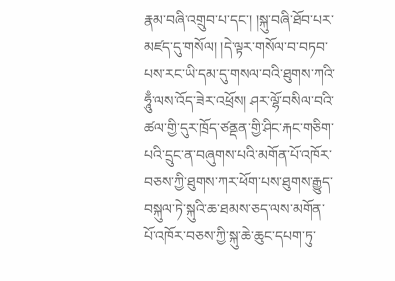རྣམ་བཞི་འགྲུབ་པ་དང་། །སྐུ་བཞི་ཐོབ་པར་མཛད་དུ་གསོལ། །དེ་ལྟར་གསོལ་བ་བཏབ་པས་རང་ཡི་དམ་དུ་གསལ་བའི་ཐུགས་ཀའི་ཧཱུྃ་ལས་འོད་ཟེར་འཕྲོས། ཤར་ལྷོ་བསིལ་བའི་ཚལ་གྱི་དུར་ཁྲོད་ཙནྡན་གྱི་ཤིང་རྐང་གཅིག་པའི་དྲུང་ན་བཞུགས་པའི་མགོན་པོ་འཁོར་བཅས་ཀྱི་ཐུགས་ཀར་ཕོག་པས་ཐུགས་རྒྱུད་བསྐུལ་ཏེ་སྐུའི་ཆ་ཐམས་ཅད་ལས་མགོན་པོ་འཁོར་བཅས་ཀྱི་སྐུ་ཆེ་ཆུང་དཔག་ཏུ་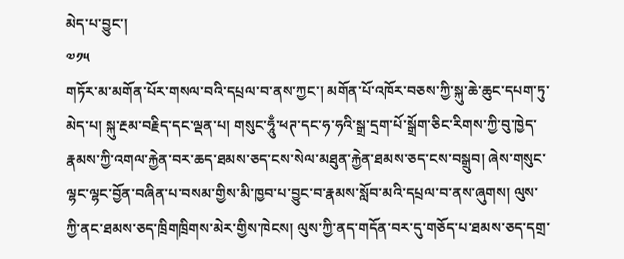མེད་པ་བྱུང་།
༧༡༥
གཏོར་མ་མགོན་པོར་གསལ་བའི་དཔྲལ་བ་ནས་ཀྱང་། མགོན་པོ་འཁོར་བཅས་ཀྱི་སྐུ་ཆེ་ཆུང་དཔག་ཏུ་མེད་པ། སྐུ་རྔམ་བརྗིད་དང་ལྡན་པ། གསུང་ཧཱུྃ་ཕཊ་དང་ཧ་ཧའི་སྒྲ་དྲག་པོ་སྒྲོག་ཅིང་རིགས་ཀྱི་བུ་ཁྱེད་རྣམས་ཀྱི་འགལ་རྐྱེན་བར་ཆད་ཐམས་ཅད་ངས་སེལ་མཐུན་རྐྱེན་ཐམས་ཅད་ངས་བསྒྲུབ། ཞེས་གསུང་ལྷང་ལྷང་བྱོན་བཞིན་པ་བསམ་གྱིས་མི་ཁྱབ་པ་བྱུང་བ་རྣམས་སློབ་མའི་དཔྲལ་བ་ནས་ཞུགས། ལུས་ཀྱི་ནང་ཐམས་ཅད་ཁྲིགཁྲིགས་མེར་གྱིས་ཁེངས། ལུས་ཀྱི་ནད་གདོན་བར་དུ་གཅོད་པ་ཐམས་ཅད་དགྲ་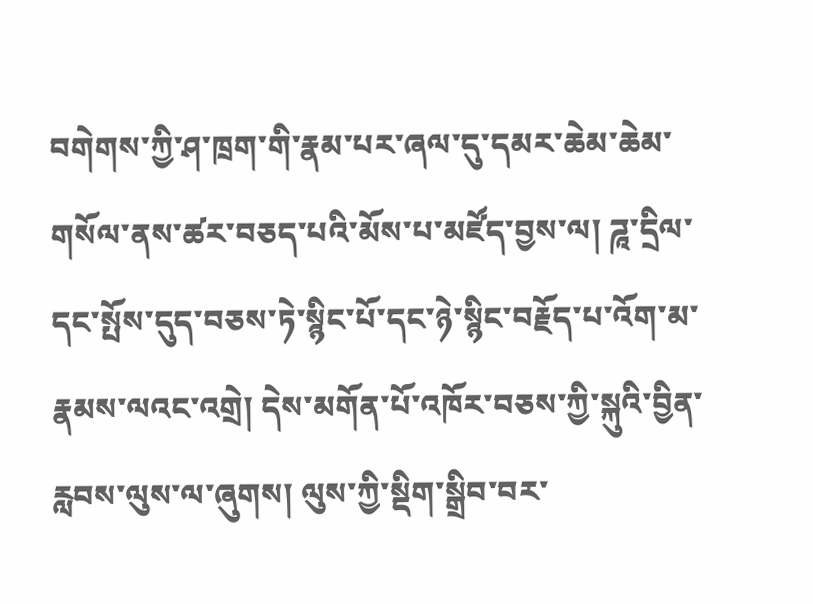བགེགས་ཀྱི་ཤ་ཁྲག་གི་རྣམ་པར་ཞལ་དུ་དམར་ཆེམ་ཆེམ་གསོལ་ནས་ཚར་བཅད་པའི་མོས་པ་མཛོད་བྱས་ལ། ཌཱ་དྲིལ་དང་སྤོས་དུད་བཅས་ཏེ་སྙིང་པོ་དང་ཉེ་སྙིང་བརྗོད་པ་འོག་མ་རྣམས་ལའང་འགྲེ། དེས་མགོན་པོ་འཁོར་བཅས་ཀྱི་སྐུའི་བྱིན་རླབས་ལུས་ལ་ཞུགས། ལུས་ཀྱི་སྡིག་སྒྲིབ་བར་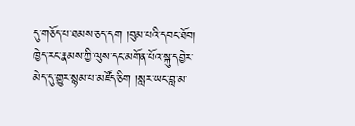དུ་གཅོད་པ་ཐམས་ཅད་དག །བུམ་པའི་དབང་ཐོབ། ཁྱེད་རང་རྣམས་ཀྱི་ལུས་དང་མགོན་པོའ་སྐུ་དབྱེར་མེད་དུ་གྱུར་སྙམ་པ་མཛོད་ཅིག །སླར་ཡང་བླ་མ་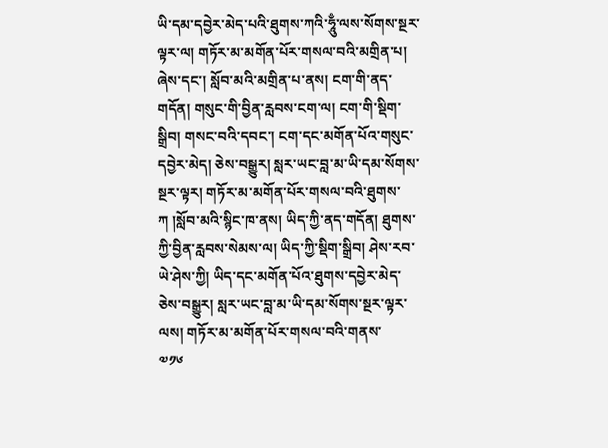ཡི་དམ་དབྱེར་མེད་པའི་ཐུགས་ཀའི་ཧཱུྃ་ལས་སོགས་སྔར་ལྟར་ལ། གཏོར་མ་མགོན་པོར་གསལ་བའི་མགྲིན་པ། ཞེས་དང་། སློབ་མའི་མགྲིན་པ་ནས། ངག་གི་ནད་གདོན། གསུང་གི་བྱིན་རླབས་ངག་ལ། ངག་གི་སྡིག་སྒྲིབ། གསང་བའི་དབང་། ངག་དང་མགོན་པོའ་གསུང་དབྱེར་མེད། ཅེས་བསྒྱུར། སླར་ཡང་བླ་མ་ཡི་དམ་སོགས་སྔར་ལྟར། གཏོར་མ་མགོན་པོར་གསལ་བའི་ཐུགས་ཀ །སློབ་མའི་སྙིང་ཁ་ནས། ཡིད་ཀྱི་ནད་གདོན། ཐུགས་ཀྱི་བྱིན་རླབས་སེམས་ལ། ཡིད་ཀྱི་སྡིག་སྒྲིབ། ཤེས་རབ་ཡེ་ཤེས་ཀྱི། ཡིད་དང་མགོན་པོའ་ཐུགས་དབྱེར་མེད་ཅེས་བསྒྱུར། སླར་ཡང་བླ་མ་ཡི་དམ་སོགས་སྔར་ལྟར་ལས། གཏོར་མ་མགོན་པོར་གསལ་བའི་གནས་
༧༡༦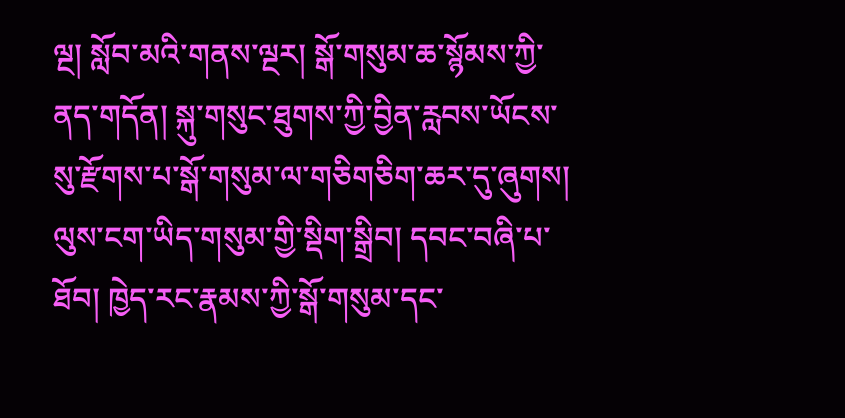ལྔ། སློབ་མའི་གནས་ལྔར། སྒོ་གསུམ་ཆ་སྙོམས་ཀྱི་ནད་གདོན། སྐུ་གསུང་ཐུགས་ཀྱི་བྱིན་རླབས་ཡོངས་སུ་རྫོགས་པ་སྒོ་གསུམ་ལ་གཅིགཅིག་ཆར་དུ་ཞུགས། ལུས་ངག་ཡིད་གསུམ་གྱི་སྡིག་སྒྲིབ། དབང་བཞི་པ་ཐོབ། ཁྱེད་རང་རྣམས་ཀྱི་སྒོ་གསུམ་དང་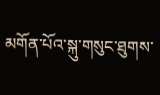མགོན་པོའ་སྐུ་གསུང་ཐུགས་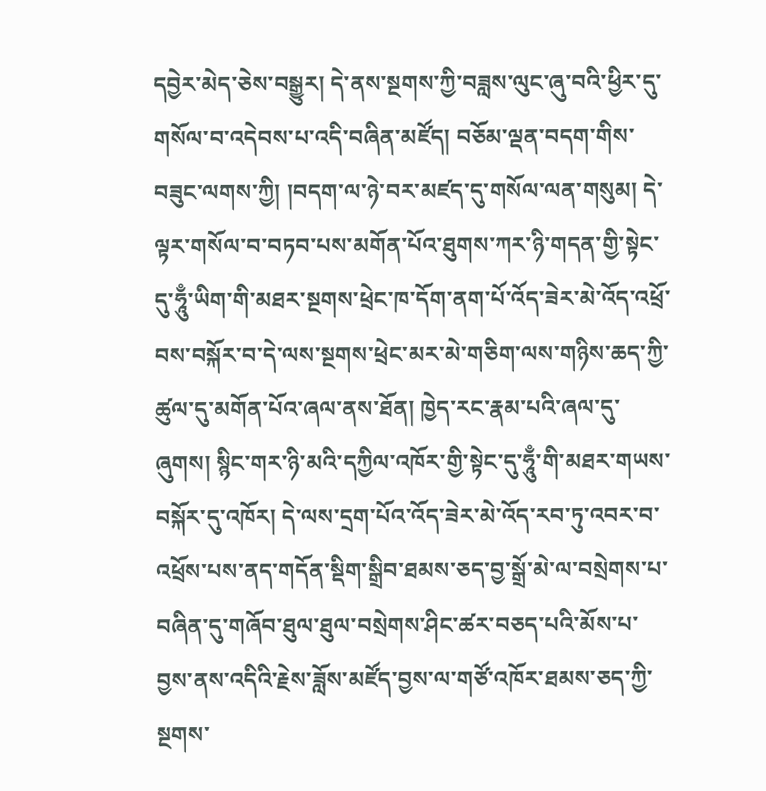དབྱེར་མེད་ཅེས་བསྒྱུར། དེ་ནས་སྔགས་ཀྱི་བཟླས་ལུང་ཞུ་བའི་ཕྱིར་དུ་གསོལ་བ་འདེབས་པ་འདི་བཞིན་མཛོད། བཅོམ་ལྡན་བདག་གིས་བཟུང་ལགས་ཀྱི། །བདག་ལ་ཉེ་བར་མཛད་དུ་གསོལ་ལན་གསུམ། དེ་ལྟར་གསོལ་བ་བཏབ་པས་མགོན་པོའ་ཐུགས་ཀར་ཉི་གདན་གྱི་སྟེང་དུ་ཧཱུྃ་ཡིག་གི་མཐར་སྔགས་ཕྲེང་ཁ་དོག་ནག་པོ་འོད་ཟེར་མེ་འོད་འཕྲོ་བས་བསྐོར་བ་དེ་ལས་སྔགས་ཕྲེང་མར་མེ་གཅིག་ལས་གཉིས་ཆད་ཀྱི་ཚུལ་དུ་མགོན་པོའ་ཞལ་ནས་ཐོན། ཁྱེད་རང་རྣམ་པའི་ཞལ་དུ་ཞུགས། སྙིང་གར་ཉི་མའི་དཀྱིལ་འཁོར་གྱི་སྟེང་དུ་ཧཱུྃ་གི་མཐར་གཡས་བསྐོར་དུ་འཁོར། དེ་ལས་དྲག་པོའ་འོད་ཟེར་མེ་འོད་རབ་ཏུ་འབར་བ་འཕྲོས་པས་ནད་གདོན་སྡིག་སྒྲིབ་ཐམས་ཅད་བྱ་སྒྲོ་མེ་ལ་བསྲེགས་པ་བཞིན་དུ་གཞོབ་ཐུལ་ཐུལ་བསྲེགས་ཤིང་ཚར་བཅད་པའི་མོས་པ་བྱས་ནས་འདིའི་རྗེས་ཟློས་མཛོད་བྱས་ལ་གཙོ་འཁོར་ཐམས་ཅད་ཀྱི་སྔགས་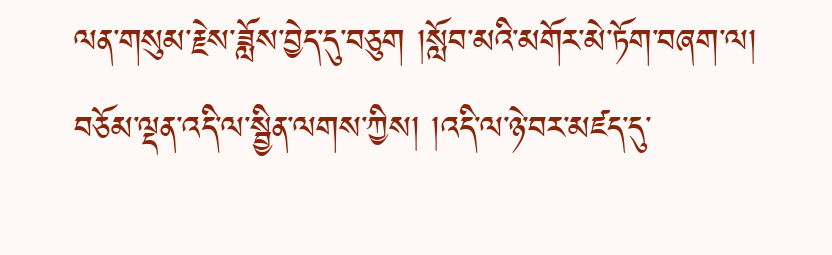ལན་གསུམ་རྗེས་ཟློས་བྱེད་དུ་བཅུག །སློབ་མའི་མགོར་མེ་ཏོག་བཞག་ལ། བཅོམ་ལྡན་འདི་ལ་སྦྱིན་ལགས་ཀྱིས། །འདི་ལ་ཉེ་བར་མཛད་དུ་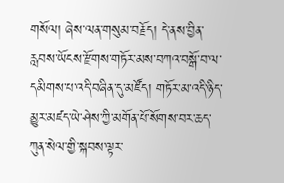གསོལ། ཞེས་ལན་གསུམ་བརྗོད། དེ་ནས་བྱིན་རླབས་ཡོངས་རྫོགས་གཏོར་མས་བཀའ་བསྒོ་བ་ལ་དམིགས་པ་འདི་བཞིན་དུ་མཛོད། གཏོར་མ་འདི་ཉིད་མྱུར་མཛད་ཡེ་ཤེས་ཀྱི་མགོན་པོ་སོགས་བར་ཆད་ཀུན་སེལ་གྱི་སྐབས་ལྟར་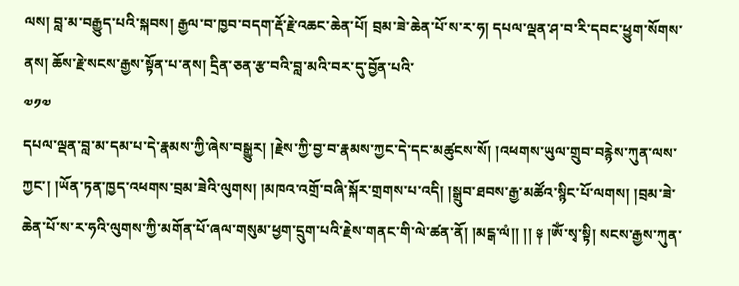ལས། བླ་མ་བརྒྱུད་པའི་སྐབས། རྒྱལ་བ་ཁྱབ་བདག་རྡོ་རྗེ་འཆང་ཆེན་པོ། བྲམ་ཟེ་ཆེན་པོ་ས་ར་ཧ། དཔལ་ལྡན་ཤ་བ་རི་དབང་ཕྱུག་སོགས་ནས། ཆོས་རྗེ་སངས་རྒྱས་སྟོན་པ་ནས། དྲིན་ཅན་རྩ་བའི་བླ་མའི་བར་དུ་བྱོན་པའི་
༧༡༧
དཔལ་ལྡན་བླ་མ་དམ་པ་དེ་རྣམས་ཀྱི་ཞེས་བསྒྱུར། །རྗེས་ཀྱི་བྱ་བ་རྣམས་ཀྱང་དེ་དང་མཚུངས་སོ། །འཕགས་ཡུལ་གྲུབ་བརྙེས་ཀུན་ལས་ཀྱང་། །ཡོན་ཏན་ཁྱད་འཕགས་བྲམ་ཟེའི་ལུགས། །མཁའ་འགྲོ་བཞི་སྐོར་གྲགས་པ་འདི། །སྒྲུབ་ཐབས་རྒྱ་མཚོའ་སྙིང་པོ་ལགས། །བྲམ་ཟེ་ཆེན་པོ་ས་ར་ཧའི་ལུགས་ཀྱི་མགོན་པོ་ཞལ་གསུམ་ཕྱག་དྲུག་པའི་རྗེས་གནང་གི་ལེ་ཚན་ནོ། །མངྒ་ལཾ།། །། ༈ །ༀ་སྭ་སྟི། སངས་རྒྱས་ཀུན་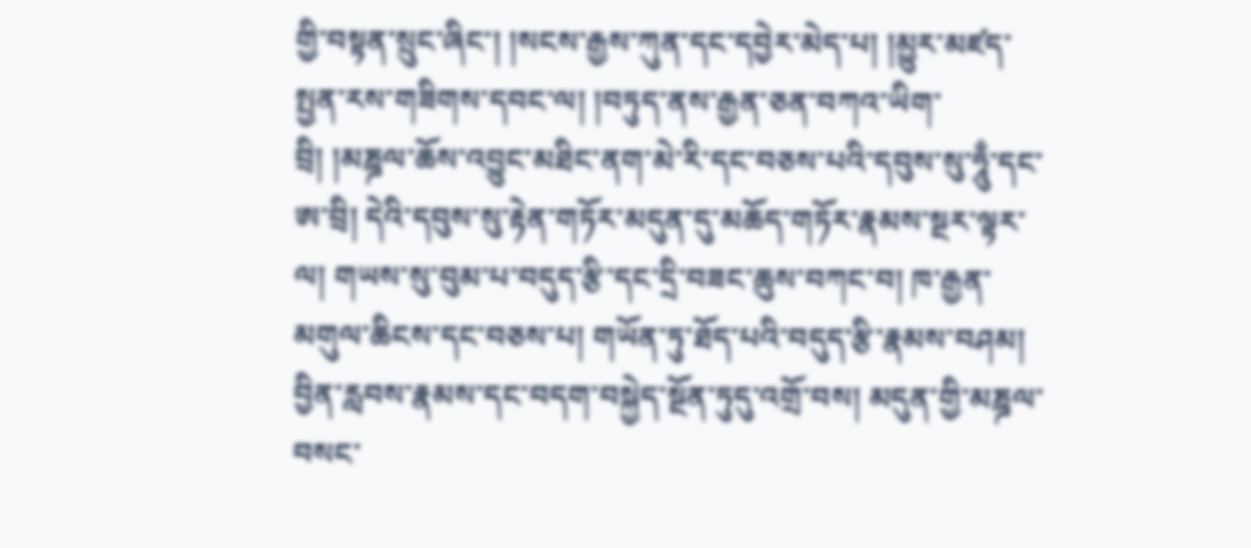གྱི་བསྟན་སྲུང་ཞིང་། །སངས་རྒྱས་ཀུན་དང་དབྱེར་མེད་པ། །མྱུར་མཛད་སྤྱན་རས་གཟིགས་དབང་ལ། །བཏུད་ནས་རྒྱན་ཅན་བཀའ་ཡིག་བྲི། །མཎྜལ་ཆོས་འབྱུང་མཐིང་ནག་མེ་རི་དང་བཅས་པའི་དབུས་སུ་ཧཱུྃ་དང་ཨ་བྲི། དེའི་དབུས་སུ་རྟེན་གཏོར་མདུན་དུ་མཆོད་གཏོར་རྣམས་སྔར་ལྟར་ལ། གཡས་སུ་བུམ་པ་བདུད་རྩི་དང་དྲི་བཟང་ཆུས་བཀང་བ། ཁ་རྒྱན་མགུལ་ཆིངས་དང་བཅས་པ། གཡོན་ཏུ་ཐོད་པའི་བདུད་རྩི་རྣམས་བཤམ། བྱིན་རླབས་རྣམས་དང་བདག་བསྐྱེད་སྔོན་ཏུདུ་འགྲོ་བས། མདུན་གྱི་མཎྜལ་བསང་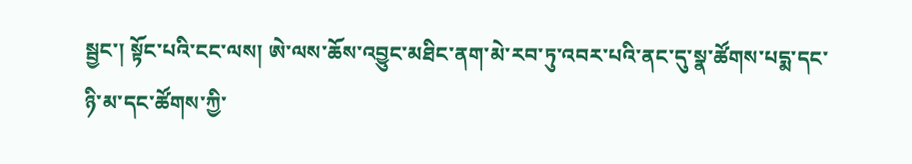སྦྱང་། སྟོང་པའི་ངང་ལས། ཨེ་ལས་ཆོས་འབྱུང་མཐིང་ནག་མེ་རབ་ཏུ་འབར་པའི་ནང་དུ་སྣ་ཚོགས་པདྨ་དང་ཉི་མ་དང་ཚོགས་ཀྱི་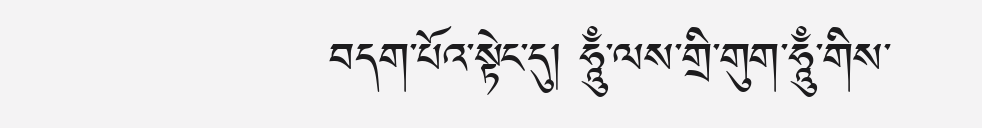བདག་པོའ་སྟེང་དུ། ཧཱུྃ་ལས་གྲི་གུག་ཧཱུྃ་གིས་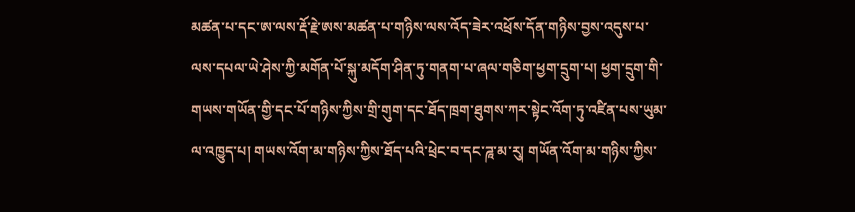མཚན་པ་དང་ཨ་ལས་རྡོ་རྗེ་ཨས་མཚན་པ་གཉིས་ལས་འོད་ཟེར་འཕྲོས་དོན་གཉིས་བྱས་འདུས་པ་ལས་དཔལ་ཡེ་ཤེས་ཀྱི་མགོན་པོ་སྐུ་མདོག་ཤིན་ཏུ་གནག་པ་ཞལ་གཅིག་ཕྱག་དྲུག་པ། ཕྱག་དྲུག་གི་གཡས་གཡོན་གྱི་དང་པོ་གཉིས་ཀྱིས་གྲི་གུག་དང་ཐོད་ཁྲག་ཐུགས་ཀར་སྟེང་འོག་ཏུ་འཛིན་པས་ཡུམ་ལ་འཁྱུད་པ། གཡས་འོག་མ་གཉིས་ཀྱིས་ཐོད་པའི་ཕྲེང་བ་དང་ཌཱ་མ་རུ། གཡོན་འོག་མ་གཉིས་ཀྱིས་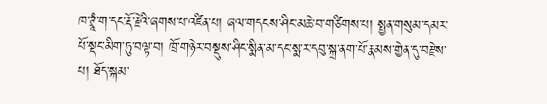ཁ་ཊྲཱཾ་ག་དང་རྡོ་རྗེའི་ཞགས་པ་འཛིན་པ། ཞལ་གདངས་ཤིང་མཆེ་བ་གཙིགས་པ། སྤྱན་གསུམ་དམར་པོ་སྡང་མིག་ཏུ་བལྟ་བ། ཁྲོ་གཉེར་བསྡུས་ཤིང་སྨིན་མ་དང་སྨ་ར་དབུ་སྐྲ་ནག་པོ་རྣམས་གྱེན་དུ་བརྫེས་པ། ཐོད་སྐམ་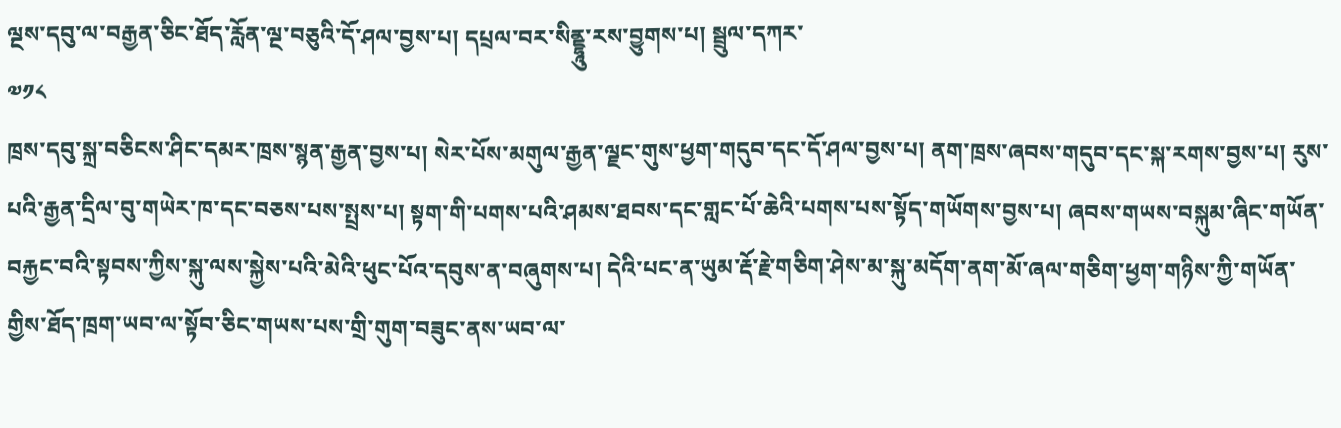ལྔས་དབུ་ལ་བརྒྱན་ཅིང་ཐོད་རློན་ལྔ་བཅུའི་དོ་ཤལ་བྱས་པ། དཔྲལ་བར་སིནྡྷཱུ་རས་བྱུགས་པ། སྦྲུལ་དཀར་
༧༡༨
ཁྲས་དབུ་སྐྲ་བཅིངས་ཤིང་དམར་ཁྲས་སྙན་རྒྱན་བྱས་པ། སེར་པོས་མགུལ་རྒྱན་ལྗང་གུས་ཕྱག་གདུབ་དང་དོ་ཤལ་བྱས་པ། ནག་ཁྲས་ཞབས་གདུབ་དང་སྐ་རགས་བྱས་པ། རུས་པའི་རྒྱན་དྲིལ་བུ་གཡེར་ཁ་དང་བཅས་པས་སྤྲས་པ། སྟག་གི་པགས་པའི་ཤམས་ཐབས་དང་གླང་པོ་ཆེའི་པགས་པས་སྟོད་གཡོགས་བྱས་པ། ཞབས་གཡས་བསྐུམ་ཞིང་གཡོན་བརྐྱང་བའི་སྟབས་ཀྱིས་སྐུ་ལས་སྐྱེས་པའི་མེའི་ཕུང་པོའ་དབུས་ན་བཞུགས་པ། དེའི་པང་ན་ཡུམ་རྡོ་རྗེ་གཅིག་ཤེས་མ་སྐུ་མདོག་ནག་མོ་ཞལ་གཅིག་ཕྱག་གཉིས་ཀྱི་གཡོན་གྱིས་ཐོད་ཁྲག་ཡབ་ལ་སྟོབ་ཅིང་གཡས་པས་གྲི་གུག་བཟུང་ནས་ཡབ་ལ་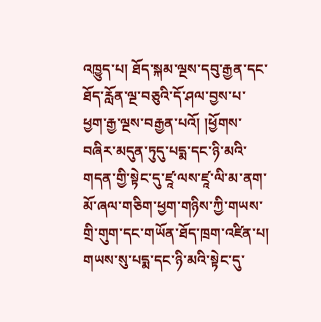འཁྱུད་པ། ཐོད་སྐམ་ལྔས་དབུ་རྒྱན་དང་ཐོད་རློན་ལྔ་བཅུའི་དོ་ཤལ་བྱས་པ་ཕྱག་རྒྱ་ལྔས་བརྒྱན་པའོ། །ཕྱོགས་བཞིར་མདུན་ཏུདུ་པདྨ་དང་ཉི་མའི་གདན་གྱི་སྟེང་དུ་ཛཱ་ལས་ཛཱ་ལི་མ་ནག་མོ་ཞལ་གཅིག་ཕྱག་གཉིས་ཀྱི་གཡས་གྲི་གུག་དང་གཡོན་ཐོད་ཁྲག་འཛིན་པ། གཡས་སུ་པདྨ་དང་ཉི་མའི་སྟེང་དུ་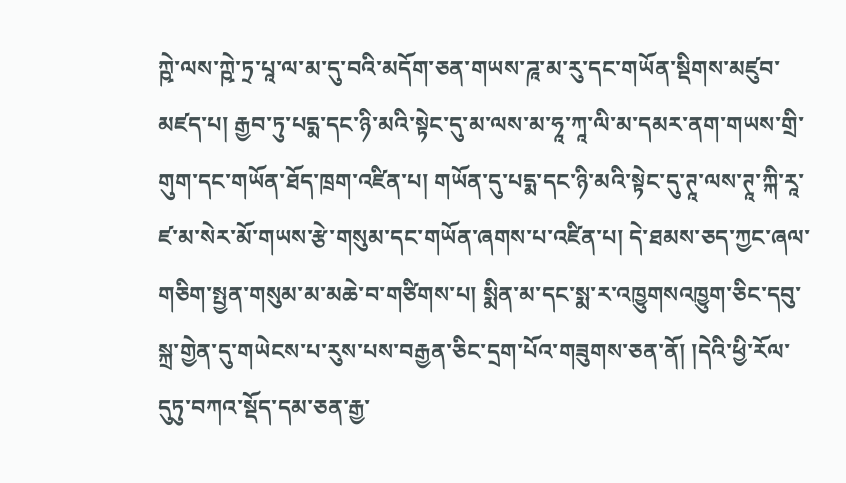ཀྵེ་ལས་ཀྵེ་ཏྲ་པཱ་ལ་མ་དུ་བའི་མདོག་ཅན་གཡས་ཌཱ་མ་རུ་དང་གཡོན་སྡིགས་མཛུབ་མཛད་པ། རྒྱབ་ཏུ་པདྨ་དང་ཉི་མའི་སྟེང་དུ་མ་ལས་མ་ཧཱ་ཀཱ་ལི་མ་དམར་ནག་གཡས་གྲི་གུག་དང་གཡོན་ཐོད་ཁྲག་འཛིན་པ། གཡོན་དུ་པདྨ་དང་ཉི་མའི་སྟེང་དུ་ཊཱ་ལས་ཊཱ་ཀྐི་རཱ་ཛ་མ་སེར་མོ་གཡས་རྩེ་གསུམ་དང་གཡོན་ཞགས་པ་འཛིན་པ། དེ་ཐམས་ཅད་ཀྱང་ཞལ་གཅིག་སྤྱན་གསུམ་མ་མཆེ་བ་གཙིགས་པ། སྨིན་མ་དང་སྨ་ར་འཁྱུགསའཁྱུག་ཅིང་དབུ་སྐྲ་གྱེན་དུ་གཡེངས་པ་རུས་པས་བརྒྱན་ཅིང་དྲག་པོའ་གཟུགས་ཅན་ནོ། །དེའི་ཕྱི་རོལ་དུཏུ་བཀའ་སྡོད་དམ་ཅན་རྒྱ་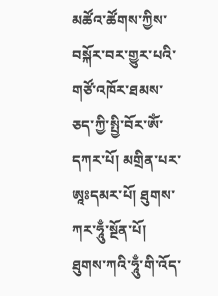མཚོའ་ཚོགས་ཀྱིས་བསྐོར་བར་གྱུར་པའི་གཙོ་འཁོར་ཐམས་ཅད་ཀྱི་སྤྱི་བོར་ༀ་དཀར་པོ། མགྲིན་པར་ཨཱཿདམར་པོ། ཐུགས་ཀར་ཧཱུྃ་སྔོན་པོ། ཐུགས་ཀའི་ཧཱུྃ་གི་འོད་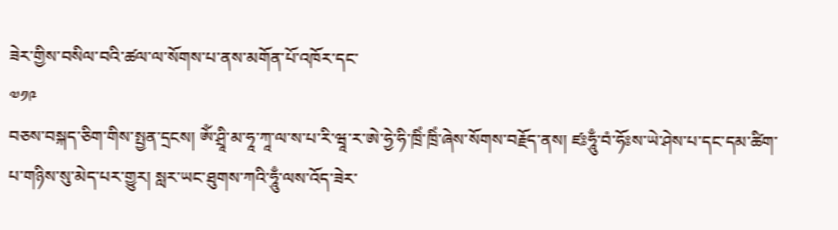ཟེར་གྱིས་བསིལ་བའི་ཚལ་ལ་སོགས་པ་ནས་མགོན་པོ་འཁོར་དང་
༧༡༩
བཅས་བསྐད་ཅིག་གིས་སྤྱན་དྲངས། ༀ་ཤྲཱི་མ་ཧཱ་ཀཱ་ལ་ས་པ་རི་ཝཱ་ར་ཨེ་ཧྱེ་ཧི་ཁྲིཾ་ཁྲིཾ་ཞེས་སོགས་བརྗོད་ནས། ཛཿཧཱུྃ་བཾ་ཧོཿས་ཡེ་ཤེས་པ་དང་དམ་ཚིག་པ་གཉིས་སུ་མེད་པར་གྱུར། སླར་ཡང་ཐུགས་ཀའི་ཧཱུྃ་ལས་འོད་ཟེར་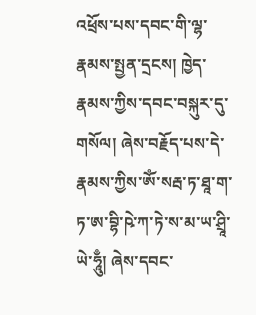འཕྲོས་པས་དབང་གི་ལྷ་རྣམས་སྤྱན་དྲངས། ཁྱེད་རྣམས་ཀྱིས་དབང་བསྐུར་དུ་གསོལ། ཞེས་བརྗོད་པས་དེ་རྣམས་ཀྱིས་ༀ་སརྦ་ཏ་ཐཱ་ག་ཏ་ཨ་བྷི་ཥེ་ཀ་ཏེ་ས་མ་ཡ་ཤྲཱི་ཡེ་ཧཱུྃ། ཞེས་དབང་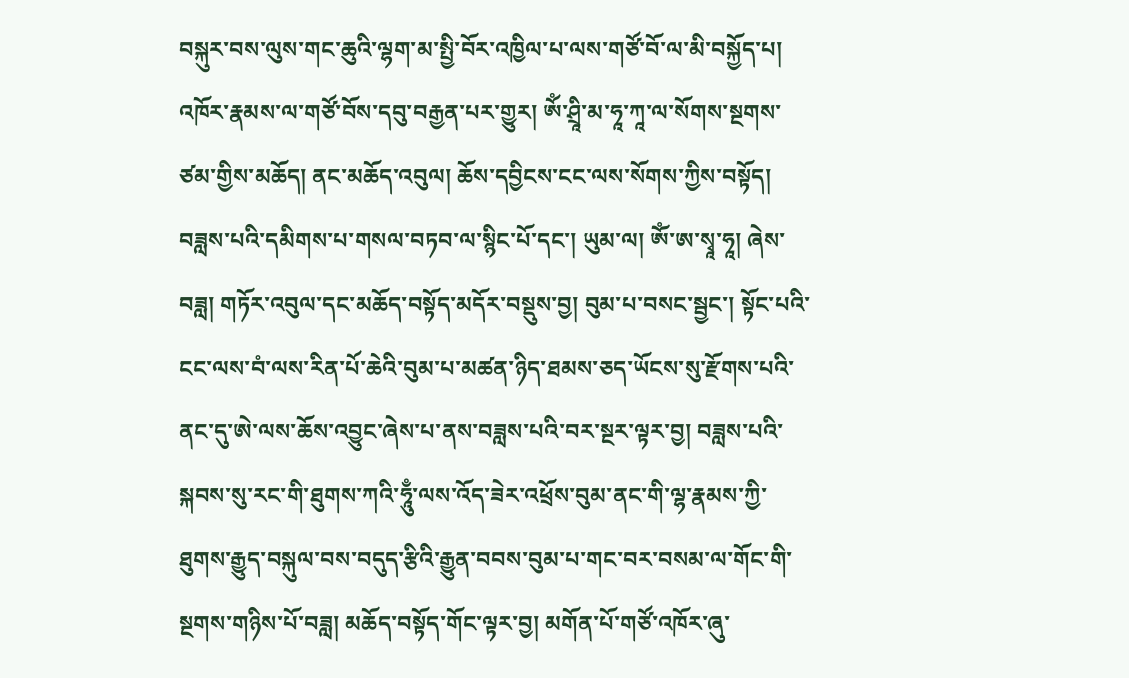བསྐུར་བས་ལུས་གང་ཆུའི་ལྷག་མ་སྤྱི་བོར་འཁྱིལ་པ་ལས་གཙོ་བོ་ལ་མི་བསྐྱོད་པ། འཁོར་རྣམས་ལ་གཙོ་བོས་དབུ་བརྒྱན་པར་གྱུར། ༀ་ཤྲཱི་མ་ཧཱ་ཀཱ་ལ་སོགས་སྔགས་ཙམ་གྱིས་མཆོད། ནང་མཆོད་འབུལ། ཆོས་དབྱིངས་ངང་ལས་སོགས་ཀྱིས་བསྟོད། བཟླས་པའི་དམིགས་པ་གསལ་བཏབ་ལ་སྙིང་པོ་དང་། ཡུམ་ལ། ༀ་ཨ་སྭཱ་ཧཱ། ཞེས་བཟླ། གཏོར་འབུལ་དང་མཆོད་བསྟོད་མདོར་བསྡུས་བྱ། བུམ་པ་བསང་སྦྱང་། སྟོང་པའི་ངང་ལས་བཾ་ལས་རིན་པོ་ཆེའི་བུམ་པ་མཚན་ཉིད་ཐམས་ཅད་ཡོངས་སུ་རྫོགས་པའི་ནང་དུ་ཨེ་ལས་ཆོས་འབྱུང་ཞེས་པ་ནས་བཟླས་པའི་བར་སྔར་ལྟར་བྱ། བཟླས་པའི་སྐབས་སུ་རང་གི་ཐུགས་ཀའི་ཧཱུྃ་ལས་འོད་ཟེར་འཕྲོས་བུམ་ནང་གི་ལྷ་རྣམས་ཀྱི་ཐུགས་རྒྱུད་བསྐུལ་བས་བདུད་རྩིའི་རྒྱུན་བབས་བུམ་པ་གང་བར་བསམ་ལ་གོང་གི་སྔགས་གཉིས་པོ་བཟླ། མཆོད་བསྟོད་གོང་ལྟར་བྱ། མགོན་པོ་གཙོ་འཁོར་ཞུ་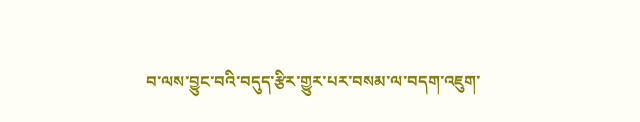བ་ལས་བྱུང་བའི་བདུད་རྩིར་གྱུར་པར་བསམ་ལ་བདག་འཇུག་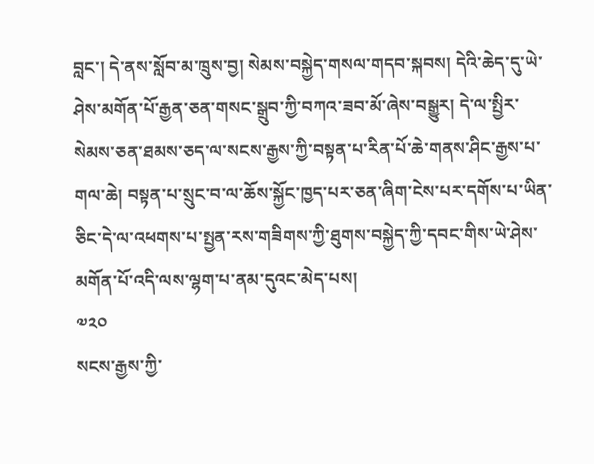བླང་། དེ་ནས་སློབ་མ་ཁྲུས་བྱ། སེམས་བསྐྱེད་གསལ་གདབ་སྐབས། དེའི་ཆེད་དུ་ཡེ་ཤེས་མགོན་པོ་རྒྱན་ཅན་གསང་སྒྲུབ་ཀྱི་བཀའ་ཟབ་མོ་ཞེས་བསྒྱུར། དེ་ལ་སྤྱིར་སེམས་ཅན་ཐམས་ཅད་ལ་སངས་རྒྱས་ཀྱི་བསྟན་པ་རིན་པོ་ཆེ་གནས་ཤིང་རྒྱས་པ་གལ་ཆེ། བསྟན་པ་སྲུང་བ་ལ་ཆོས་སྐྱོང་ཁྱད་པར་ཅན་ཞིག་ངེས་པར་དགོས་པ་ཡིན་ཅིང་དེ་ལ་འཕགས་པ་སྤྱན་རས་གཟིགས་ཀྱི་ཐུགས་བསྐྱེད་ཀྱི་དབང་གིས་ཡེ་ཤེས་མགོན་པོ་འདི་ལས་ལྷག་པ་ནམ་དུའང་མེད་པས།
༧༢༠
སངས་རྒྱས་ཀྱི་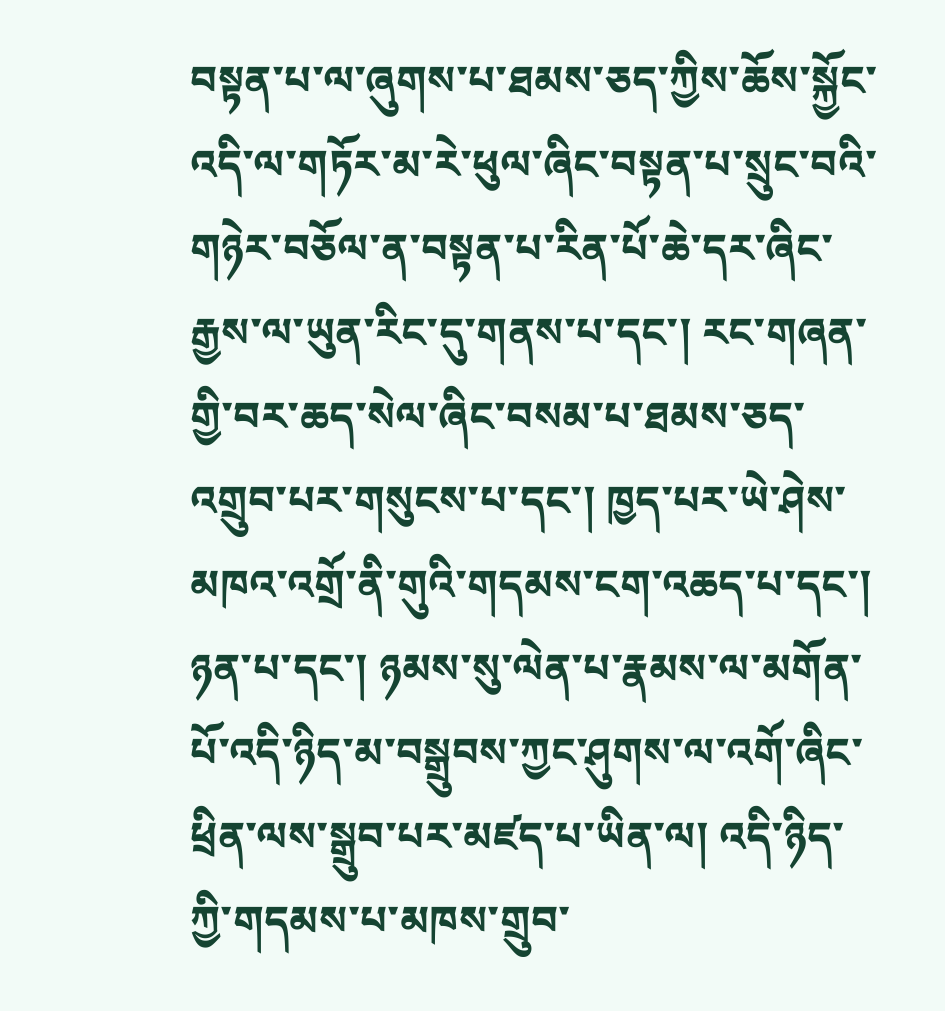བསྟན་པ་ལ་ཞུགས་པ་ཐམས་ཅད་ཀྱིས་ཆོས་སྐྱོང་འདི་ལ་གཏོར་མ་རེ་ཕུལ་ཞིང་བསྟན་པ་སྲུང་བའི་གཉེར་བཅོལ་ན་བསྟན་པ་རིན་པོ་ཆེ་དར་ཞིང་རྒྱས་ལ་ཡུན་རིང་དུ་གནས་པ་དང་། རང་གཞན་གྱི་བར་ཆད་སེལ་ཞིང་བསམ་པ་ཐམས་ཅད་འགྲུབ་པར་གསུངས་པ་དང་། ཁྱད་པར་ཡེ་ཤེས་མཁའ་འགྲོ་ནི་གུའི་གདམས་ངག་འཆད་པ་དང་། ཉན་པ་དང་། ཉམས་སུ་ལེན་པ་རྣམས་ལ་མགོན་པོ་འདི་ཉིད་མ་བསྒྲུབས་ཀྱང་ཤུགས་ལ་འགོ་ཞིང་ཕྲིན་ལས་སྒྲུབ་པར་མཛད་པ་ཡིན་ལ། འདི་ཉིད་ཀྱི་གདམས་པ་མཁས་གྲུབ་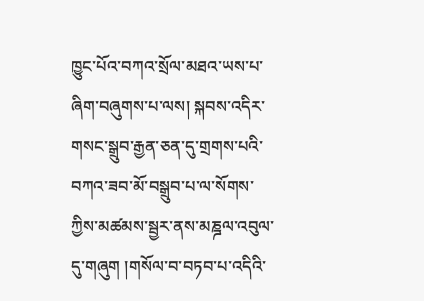ཁྱུང་པོའ་བཀའ་སྲོལ་མཐའ་ཡས་པ་ཞིག་བཞུགས་པ་ལས། སྐབས་འདིར་གསང་སྒྲུབ་རྒྱན་ཅན་དུ་གྲགས་པའི་བཀའ་ཟབ་མོ་བསྒྲུབ་པ་ལ་སོགས་ཀྱིས་མཚམས་སྦྱར་ནས་མཎྜལ་འབུལ་དུ་གཞུག །གསོལ་བ་བཏབ་པ་འདིའི་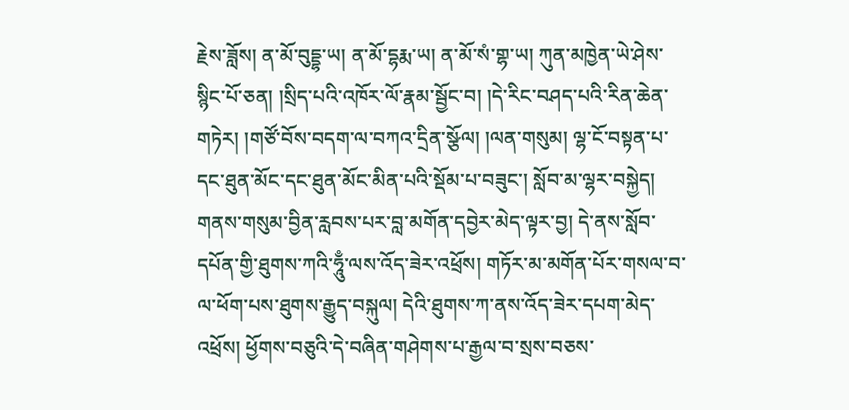རྗེས་ཟློས། ན་མོ་བུདྡྷ་ཡ། ན་མོ་དྷརྨ་ཡ། ན་མོ་སཾ་གྷ་ཡ། ཀུན་མཁྱེན་ཡེ་ཤེས་སྙིང་པོ་ཅན། །སྲིད་པའི་འཁོར་ལོ་རྣམ་སྦྱོང་བ། །དེ་རིང་བཤད་པའི་རིན་ཆེན་གཏེར། །གཙོ་བོས་བདག་ལ་བཀའ་དྲིན་སྩོལ། །ལན་གསུམ། ལྷ་ངོ་བསྟན་པ་དང་ཐུན་མོང་དང་ཐུན་མོང་མིན་པའི་སྡོམ་པ་བཟུང་། སློབ་མ་ལྷར་བསྐྱེད། གནས་གསུམ་བྱིན་རླབས་པར་བླ་མགོན་དབྱེར་མེད་ལྟར་བྱ། དེ་ནས་སློབ་དཔོན་གྱི་ཐུགས་ཀའི་ཧཱུྃ་ལས་འོད་ཟེར་འཕྲོས། གཏོར་མ་མགོན་པོར་གསལ་བ་ལ་ཕོག་པས་ཐུགས་རྒྱུད་བསྐུལ། དེའི་ཐུགས་ཀ་ནས་འོད་ཟེར་དཔག་མེད་འཕྲོས། ཕྱོགས་བཅུའི་དེ་བཞིན་གཤེགས་པ་རྒྱལ་བ་སྲས་བཅས་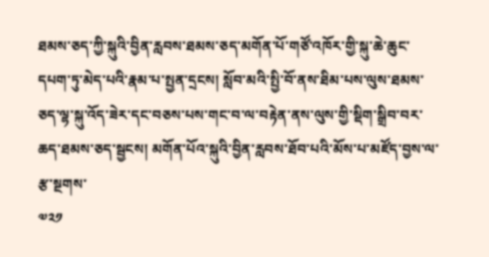ཐམས་ཅད་ཀྱི་སྐུའི་བྱིན་རླབས་ཐམས་ཅད་མགོན་པོ་གཙོ་འཁོར་གྱི་སྐུ་ཆེ་ཆུང་དཔག་ཏུ་མེད་པའི་རྣམ་པ་སྤྱན་དྲངས། སློབ་མའི་སྤྱི་བོ་ནས་ཐིམ་པས་ལུས་ཐམས་ཅད་ལྷ་སྐུ་འོད་ཟེར་དང་བཅས་པས་གང་བ་ལ་བརྟེན་ནས་ལུས་གྱི་སྡིག་སྒྲིབ་བར་ཆད་ཐམས་ཅད་སྦྱངས། མགོན་པོའ་སྐུའི་བྱིན་རླབས་ཐོབ་པའི་མོས་པ་མཛོད་བྱས་ལ་རྩ་སྔགས་
༧༢༡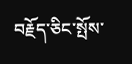བརྗོད་ཅིང་སྤོས་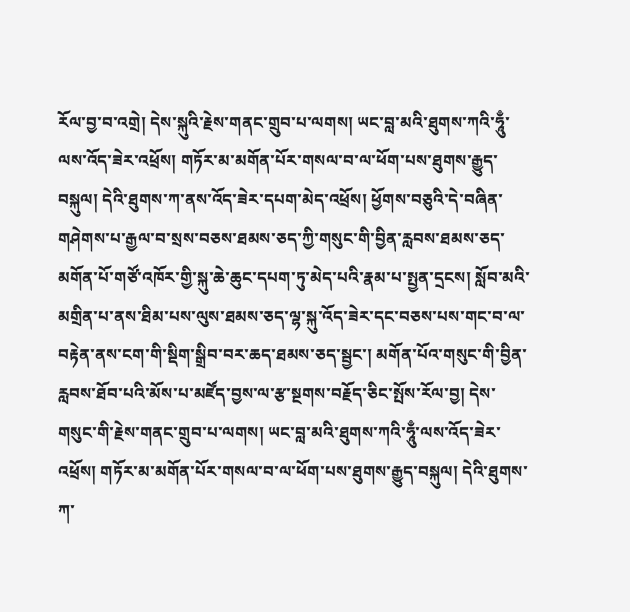རོལ་བྱ་བ་འགྲེ། དེས་སྐུའི་རྗེས་གནང་གྲུབ་པ་ལགས། ཡང་བླ་མའི་ཐུགས་ཀའི་ཧཱུྃ་ལས་འོད་ཟེར་འཕྲོས། གཏོར་མ་མགོན་པོར་གསལ་བ་ལ་ཕོག་པས་ཐུགས་རྒྱུད་བསྐུལ། དེའི་ཐུགས་ཀ་ནས་འོད་ཟེར་དཔག་མེད་འཕྲོས། ཕྱོགས་བཅུའི་དེ་བཞིན་གཤེགས་པ་རྒྱལ་བ་སྲས་བཅས་ཐམས་ཅད་ཀྱི་གསུང་གི་བྱིན་རླབས་ཐམས་ཅད་མགོན་པོ་གཙོ་འཁོར་གྱི་སྐུ་ཆེ་ཆུང་དཔག་ཏུ་མེད་པའི་རྣམ་པ་སྤྱན་དྲངས། སློབ་མའི་མགྲིན་པ་ནས་ཐིམ་པས་ལུས་ཐམས་ཅད་ལྷ་སྐུ་འོད་ཟེར་དང་བཅས་པས་གང་བ་ལ་བརྟེན་ནས་ངག་གི་སྡིག་སྒྲིབ་བར་ཆད་ཐམས་ཅད་སྦྱང་། མགོན་པོའ་གསུང་གི་བྱིན་རླབས་ཐོབ་པའི་མོས་པ་མཛོད་བྱས་ལ་རྩ་སྔགས་བརྗོད་ཅིང་སྤོས་རོལ་བྱ། དེས་གསུང་གི་རྗེས་གནང་གྲུབ་པ་ལགས། ཡང་བླ་མའི་ཐུགས་ཀའི་ཧཱུྃ་ལས་འོད་ཟེར་འཕྲོས། གཏོར་མ་མགོན་པོར་གསལ་བ་ལ་ཕོག་པས་ཐུགས་རྒྱུད་བསྐུལ། དེའི་ཐུགས་ཀ་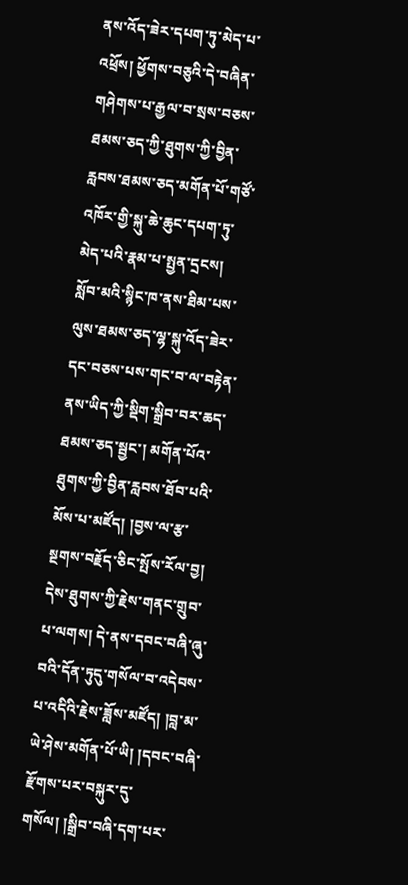ནས་འོད་ཟེར་དཔག་ཏུ་མེད་པ་འཕྲོས། ཕྱོགས་བཅུའི་དེ་བཞིན་གཤེགས་པ་རྒྱལ་བ་སྲས་བཅས་ཐམས་ཅད་ཀྱི་ཐུགས་ཀྱི་བྱིན་རླབས་ཐམས་ཅད་མགོན་པོ་གཙོ་འཁོར་གྱི་སྐུ་ཆེ་ཆུང་དཔག་ཏུ་མེད་པའི་རྣམ་པ་སྤྱན་དྲངས། སློབ་མའི་སྙིང་ཁ་ནས་ཐིམ་པས་ལུས་ཐམས་ཅད་ལྷ་སྐུ་འོད་ཟེར་དང་བཅས་པས་གང་བ་ལ་བརྟེན་ནས་ཡིད་ཀྱི་སྡིག་སྒྲིབ་བར་ཆད་ཐམས་ཅད་སྦྱང་། མགོན་པོའ་ཐུགས་ཀྱི་བྱིན་རླབས་ཐོབ་པའི་མོས་པ་མཛོད། །བྱས་ལ་རྩ་སྔགས་བརྗོད་ཅིང་སྤོས་རོལ་བྱ། དེས་ཐུགས་ཀྱི་རྗེས་གནང་གྲུབ་པ་ལགས། དེ་ནས་དབང་བཞི་ཞུ་བའི་དོན་ཏུདུ་གསོལ་བ་འདེབས་པ་འདིའི་རྗེས་ཟློས་མཛོད། །བླ་མ་ཡེ་ཤེས་མགོན་པོ་ཡི། །དབང་བཞི་རྫོགས་པར་བསྐུར་དུ་གསོལ། །སྒྲིབ་བཞི་དག་པར་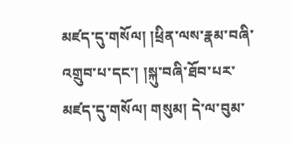མཛད་དུ་གསོལ། །ཕྲིན་ལས་རྣམ་བཞི་འགྲུབ་པ་དང་། །སྐུ་བཞི་ཐོབ་པར་མཛད་དུ་གསོལ། གསུམ། དེ་ལ་བུམ་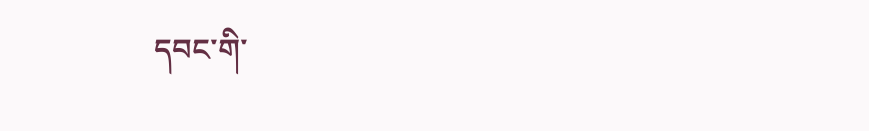དབང་གི་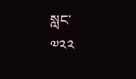སླང་
༧༢༢